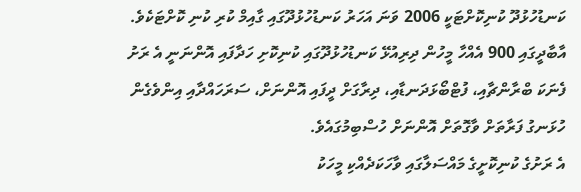ކަނޑުހުޅުދޫ ކުނިކޮށްޓަކީ 2006 ވަނަ އަހަރު ކަނޑުހުޅުދޫގައި ގާއިމް ކުރި ކުނި ކޮށްޓަކެވެ.
އާބާދީގައި 900 އެއްހާ މީހުން ދިރިއުޅޭ ކަނޑުހުޅުދޫގައި ކުނިކޮށި ހަދާފައި އޮންނަނީ އެ ރަށު ފެނަކަ ބްރާންޗާއި، ފުޓްބޯޅަދަނޑާއި، ދިރާގަށް ދީފައި އޮންނަށް، ސަރަހައްދާއި އިންވެގެން ހުޅަނގު ފަރާތަށް ވާގޮތަށް އޮންނަށް ހުސްބިމުގައެވެ.
އެ ރަށުގެ ކުނިކޮށީގެ މައްސަލާގައި ވާހަކަދެއްކި މީހަކު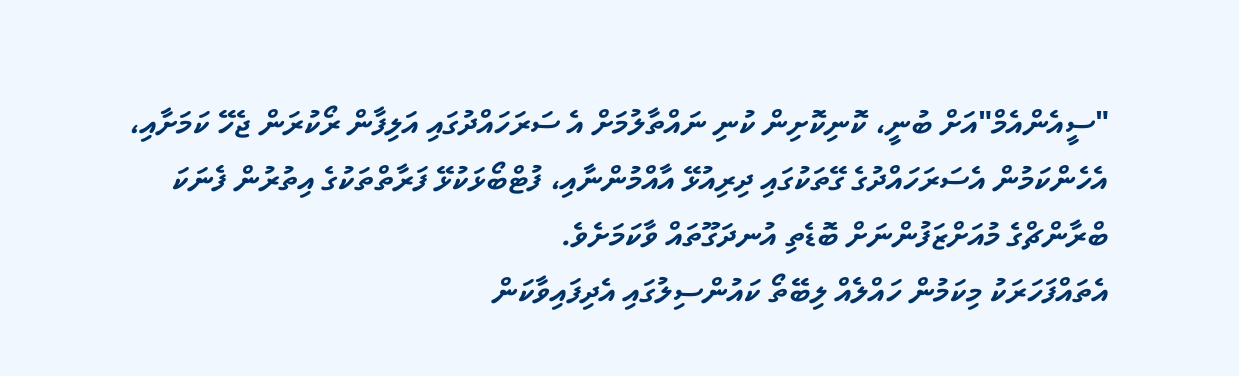"ސީއެންއެމް"އަށް ބުނީ، ކޮނިކޮށިން ކުނި ނައްތާލުމަށް އެ ސަރަހައްދުގައި އަލިފާން ރޯކުރަން ޖެހޭ ކަމަށާއި، އެހެންކަމުން އެސަރަހައްދުގެ ގޭތަކުގައި ދިރިއުޅޭ އާއްމުންނާއި، ފުޓްބޯޅަކުޅޭ ފަރާތްތަކުގެ އިތުރުން ފެނަކަ ބްރާންޗްގެ މުއަށްޒަފުންނަށް ބޮޑެތި އުނދަގޫތައް ވާކަމަށެވެ.
އެތައްފަހަރަކު މިކަމުން ހައްލެއް ލިބޭތޯ ކައުންސިލުގައި އެދިފައިވާކަން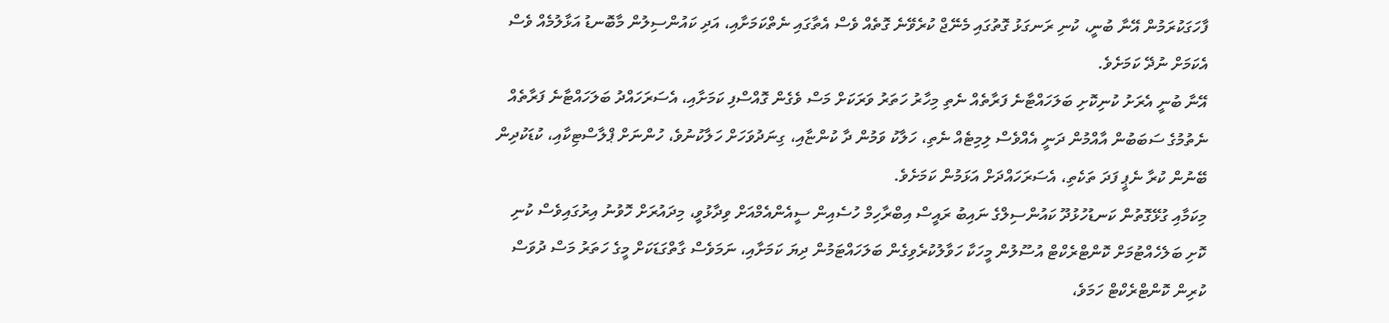ފާހަގަކުރަމުން އޭނާ ބުނީ، ކުނި ރަނގަޅު ގޮތުގައި މެނޭޖް ކުރެވޭނެ ގޮތެއް ވެސް އެތާގައި ނެތްކަމަށާއި، އަދި ކައުންސިލުން މާބޮނޑު އަޅާލުމެއް ވެސް އެކަމަށް ނުދޭ ކަމަށެވެ.
އޭނާ ބުނީ އެރަށު ކުނިކޮށި ބަލަހައްޓާނެ ފަރާތެއް ނެތި މިހާރު ހަތަރު ވަރަކަށް މަސް ވެގެން ގޮއްސްފި ކަމަށާއި، އެސަރަހައްދު ބަލަހައްޓާނެ ފަރާތެއް ނެތުމުގެ ސަބަބުން އާއްމުން ދަނީ އެއްވެސް ލިމިޓެއް ނެތި، ހަލާކު ވަމުން ދާ ކުންޏާއި، ގިނަދުވަހަށް ހަލާކުނުވެ، ހުންނަށް ޕްލާސްޓިކާއި، ކުޑަކުދިން ބޭނުން ކުރާ ނެޕީ ފަދަ ތަކެތި، އެސަރަހައްދަށް އަޅަމުން ކަމަށެވެ.
މިކަމާއި ގުޅޭގޮތުން ކަނޑުހުޅުދޫ ކައުންސިލްގެ ނައިބު ރައީސް އިބްރާހިމް ހުސެއިން ސީއެންއެމްއަށް ވިދާޅުވީ، މިދައުރަށް ހޮވުނު އިރުގައިވެސް ކުނި ކޮށި ބަލެހެއްޓުމަށް ކޮންޓްރެކްޓް އުސޫލުން މީހަކާ ހަވާލުކުރެވިގެން ބަލަހައްޓަމުން ދިޔަ ކަމަށާއި، ނަމަވެސް ގާތްގަޑަކަށް މީގެ ހަތަރު މަސް ދުވަސް ކުރިން ކޮންޓްރެކްޓް ހަމަވެ،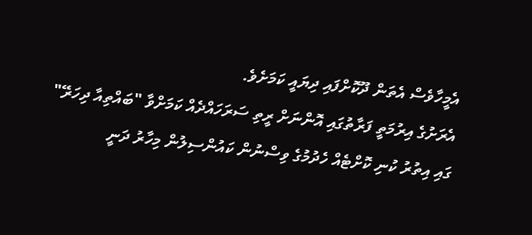އެމީހާވެސް އެތަން ދޫކޮށްފައި ދިޔައީ ކަމަށެވެ.
އެރަށުގެ އިރުމަތީ ފަރާތުގައި އޮންނަށް ރީތި ސަރަހައްދެއް ކަމަށްވާ "ބައްތިއާ ދިހަރޭ" ގައި އިތުރު ކުނި ކޮށްޓެއް ހެދުމުގެ ވިސްނުން ކައުންސިލުން މިހާރު ދަނީ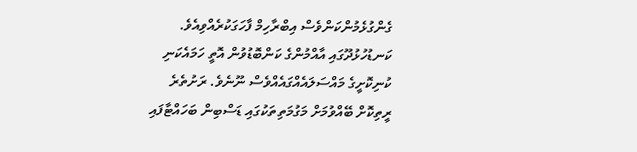ގެންގުޅެމުންކަންވެސް އިބްރާހިމް ފާހަގަކުރެއްވިއެވެ.
ކަނޑުހުޅުދޫގައި އާއްމުންގެ ކަންބޮޑުވުން އޮތީ ހަމައެކަނި ކުނިކޮށީގެ މައްސަލައެއްގައެއްވެސް ނޫނެވެ. ރަށުތެރެ ރީތިކޮށް ބޭއްވުމަށް މަގުމަތިތަކުގައި ޑަސްބިން ބަހައްޓާފައި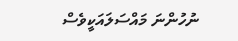ނުހުންނަ މައްސަލައަކީވެސް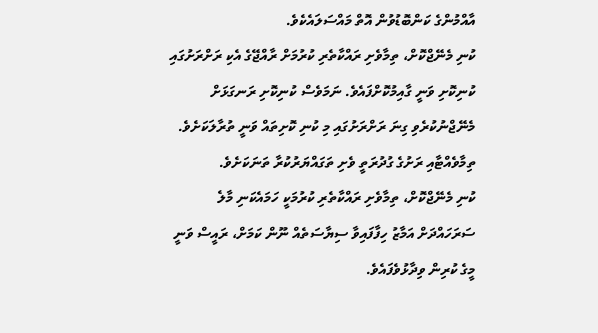އާއްމުންގެ ކަންބޮޑުވުން އޮތް މައްސަލައެކެވެ.
ކުނި މެނޭޖްކޮށް، ތިމާވެށި ރައްކާތެރި ކުރުމަށް ރާއްޖޭގެ އެކި ރަށްރަށުގައި ކުނިކޮށި ވަނީ ގާއިމުކޮށްފައެވެ. ނަމަވެސް ކުނިކޮށި ރަނގަޅަށް މެނޭޖްނުކުރެވި ގިނަ ރަށްރަށުގައި މި ކުނި ކޮށިތައް ވަނީ ތުރާލަކަށެވެ. ތިމާވެއްޓާއި ރަށުގެ ގުދުރަތީ ވެށި ތަގައްޔަރުކުރާ ތަނަކަށެވެ.
ކުނި މެނޭޖްކޮށް، ތިމާވެށި ރައްކާތެރި ކުރުމަކީ ހަމައެކަނި މާލެ ސަރަހައްދަށް އަމާޒު ހިފާފައިވާ ސިޔާސަތެއް ނޫން ކަމަށް، ރައީސް ވަނީ މީގެ ކުރިން ވިދާޅުވެފައެވެ.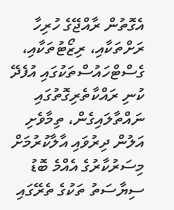އެގޮތުން ރާއްޖޭގެ ހުރިހާ ރަށްތަކާއި، ރިޒޯޓުތަކާއި، ގެސްޓްހައުސްތަކުގައި އުފެދޭ ކުނި ރައްކާތެރިގޮތުގައި ނައްތާލައިގެން، ތިމާވެށި އަލުން ދިރުވައި އާލާކުރުމަށް މިސަރުކާރުގެ އެއްމެ ބޮޑު ސިޔާސަތު ތަކުގެ ތެރޭގައި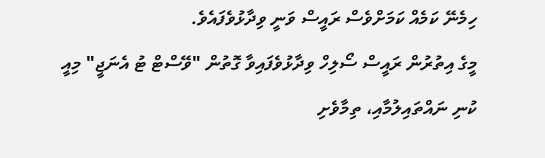ހިމެނޭ ކަމެއް ކަމަށްވެސް ރައީސް ވަނީ ވިދާޅުވެފައެވެ.
މީގެ އިތުރުން ރައީސް ސޯލިހް ވިދާޅުވެފައިވާ ގޮތުން "ވޭސްޓް ޓު އެނަޖީ" މިއީ ކުނި ނައްތައިލުމާއި، ތިމާވެށި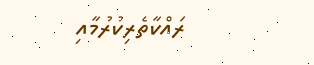ރައްކާތެރިކުރުމާއި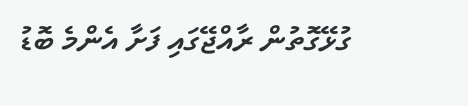ގުޅޭގޮތުން ރާއްޖޭގައި ފަށާ އެންމެ ބޮޑު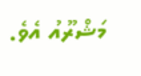މަޝްރޫއު އެވެ.